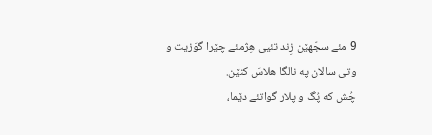9 مئے سجّهێن زِند تئیی هِژمئے چێرا گوَزیت و وتی سالان په نالگا هلاسَ کنێن.
چُش که پُگ و پلار گواتئے دێما،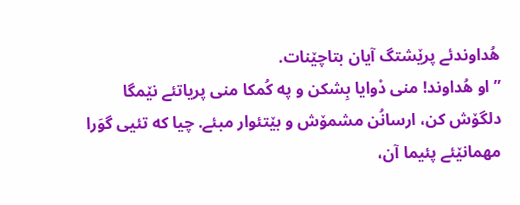هُداوندئے پرێشتگ آیان بتاچێنات.
”او هُداوند! منی دْوایا بِشکن و په کُمکا منی پریاتئے نێمگا دلگۆش کن، ارسانُن مشمۆش و بێتئوار مبئے. چیا که تئیی گوَرا مهمانێئے پئیما آن،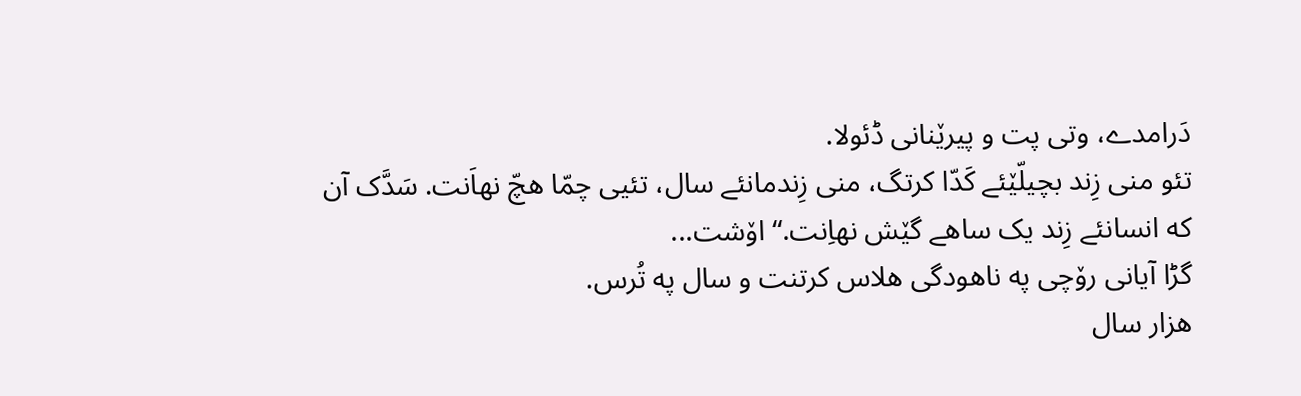دَرامدے، وتی پت و پیرێنانی ڈئولا.
تئو منی زِند بچیلّێئے کَدّا کرتگ، منی زِندمانئے سال، تئیی چمّا هچّ نهاَنت. سَدَّک آن که انسانئے زِند یک ساهے گێش نهاِنت.“ اۆشت...
گڑا آیانی رۆچی په ناهودگی هلاس کرتنت و سال په تُرس.
هزار سال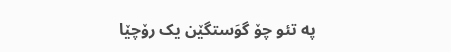په تئو چۆ گوَستگێن یک رۆچێا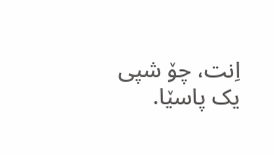اِنت، چۆ شپی یک پاسێا.